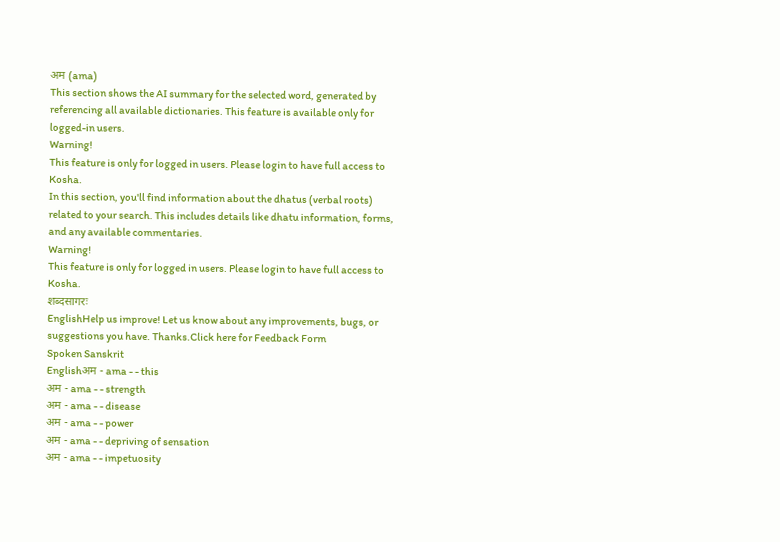अम (ama)
This section shows the AI summary for the selected word, generated by referencing all available dictionaries. This feature is available only for logged-in users.
Warning!
This feature is only for logged in users. Please login to have full access to Kosha.
In this section, you'll find information about the dhatus (verbal roots) related to your search. This includes details like dhatu information, forms, and any available commentaries.
Warning!
This feature is only for logged in users. Please login to have full access to Kosha.
शब्दसागरः
EnglishHelp us improve! Let us know about any improvements, bugs, or suggestions you have. Thanks.Click here for Feedback Form
Spoken Sanskrit
Englishअम - ama - - this
अम - ama - - strength
अम - ama - - disease
अम - ama - - power
अम - ama - - depriving of sensation
अम - ama - - impetuosity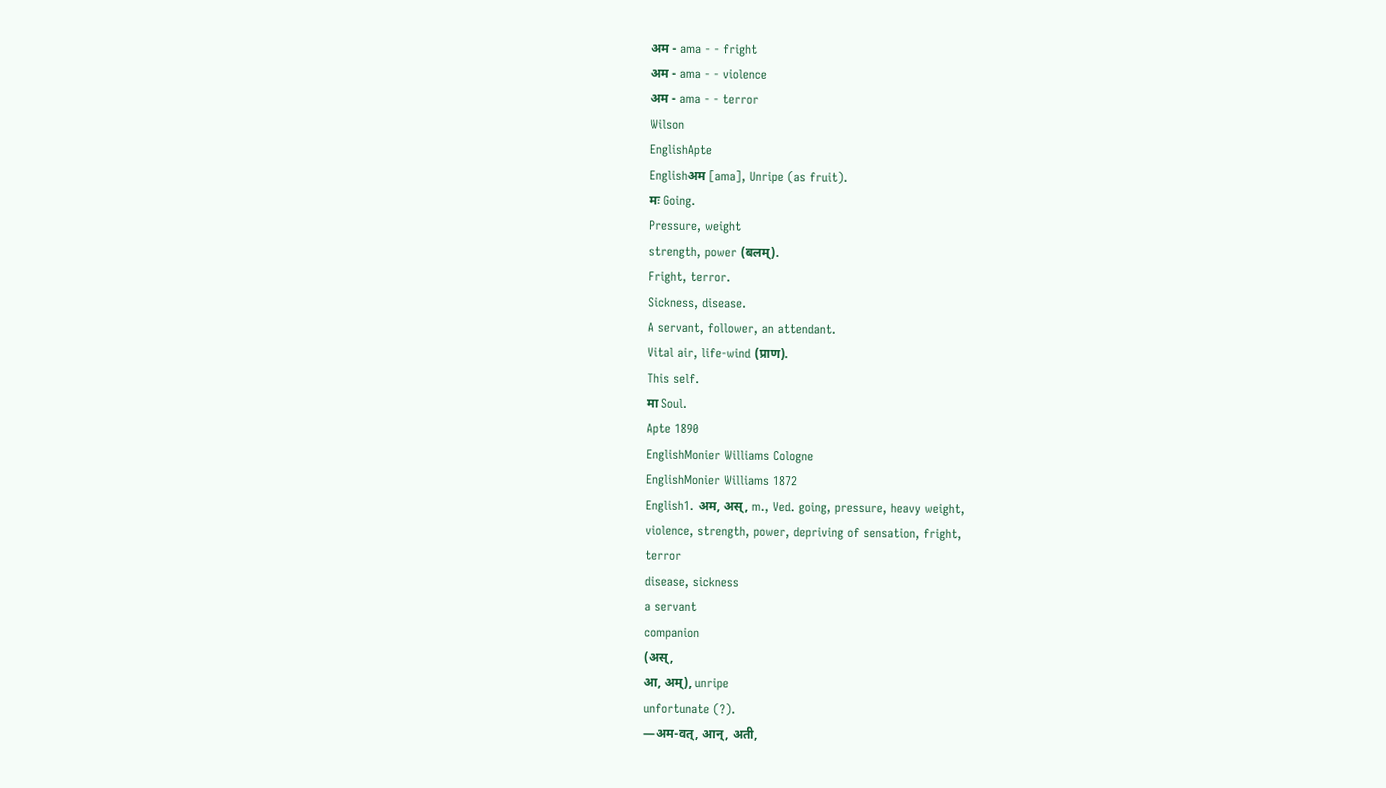अम - ama - - fright
अम - ama - - violence
अम - ama - - terror
Wilson
EnglishApte
Englishअम [ama], Unripe (as fruit).
मः Going.
Pressure, weight
strength, power (बलम्).
Fright, terror.
Sickness, disease.
A servant, follower, an attendant.
Vital air, life-wind (प्राण).
This self.
मा Soul.
Apte 1890
EnglishMonier Williams Cologne
EnglishMonier Williams 1872
English1. अम, अस्, m., Ved. going, pressure, heavy weight,
violence, strength, power, depriving of sensation, fright,
terror
disease, sickness
a servant
companion
(अस्,
आ, अम्), unripe
unfortunate (?).
—अम-वत्, आन्, अती,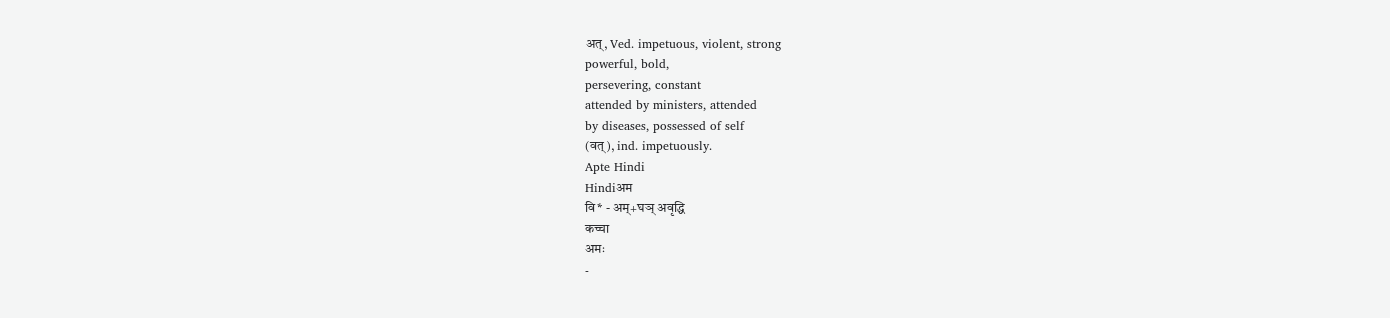अत्, Ved. impetuous, violent, strong
powerful, bold,
persevering, constant
attended by ministers, attended
by diseases, possessed of self
(वत्), ind. impetuously.
Apte Hindi
Hindiअम
वि* - अम्+घञ् अवृद्धि
कच्चा
अमः
-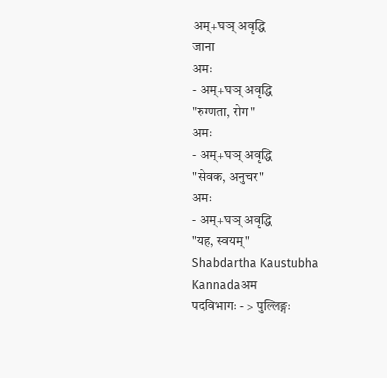अम्+घञ् अवृद्धि
जाना
अमः
- अम्+घञ् अवृद्धि
"रुग्णता, रोग"
अमः
- अम्+घञ् अवृद्धि
"सेवक, अनुचर"
अमः
- अम्+घञ् अवृद्धि
"यह, स्वयम्"
Shabdartha Kaustubha
Kannadaअम
पदविभागः - > पुल्लिङ्गः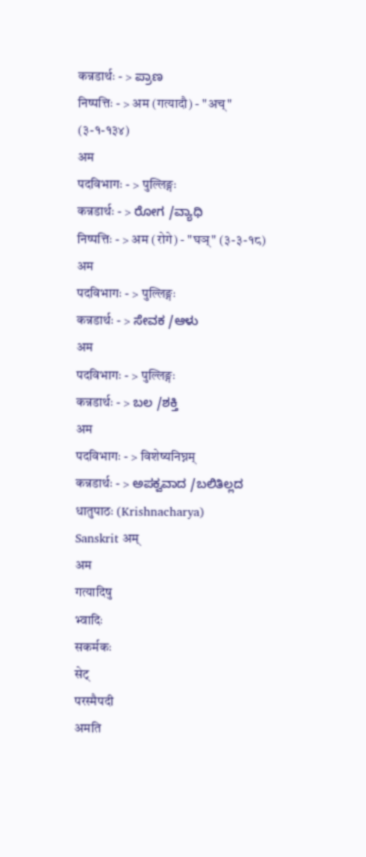कन्नडार्थः - > ಪ್ರಾಣ
निष्पत्तिः - > अम (गत्यादौ) - "अच्" (३-१-१३४)
अम
पदविभागः - > पुल्लिङ्गः
कन्नडार्थः - > ರೋಗ /ವ್ಯಾಧಿ
निष्पत्तिः - > अम (रोगे) - "घञ्" (३-३-१८)
अम
पदविभागः - > पुल्लिङ्गः
कन्नडार्थः - > ಸೇವಕ /ಆಳು
अम
पदविभागः - > पुल्लिङ्गः
कन्नडार्थः - > ಬಲ /ಶಕ್ತಿ
अम
पदविभागः - > विशेष्यनिघ्नम्
कन्नडार्थः - > ಅಪಕ್ವವಾದ /ಬಲಿತಿಲ್ಲದ
धातुपाठः (Krishnacharya)
Sanskrit अम्
अम
गत्यादिषु
भ्वादिः
सकर्मकः
सेट्
परस्मैपदी
अमति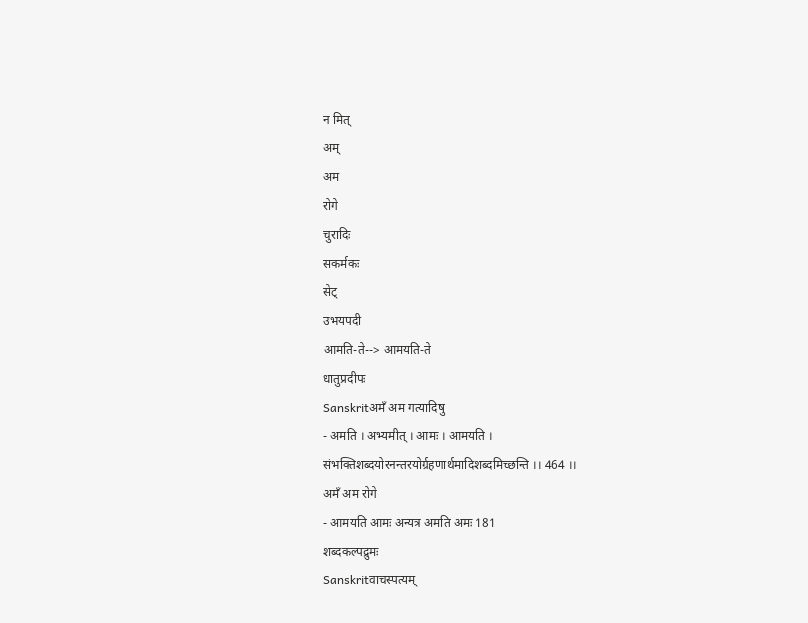न मित्
अम्
अम
रोगे
चुरादिः
सकर्मकः
सेट्
उभयपदी
आमति-ते--> आमयति-ते
धातुप्रदीपः
Sanskritअमँ अम गत्यादिषु
- अमति । अभ्यमीत् । आमः । आमयति । संभक्तिशब्दयोरनन्तरयोर्ग्रहणार्थमादिशब्दमिच्छन्ति ।। 464 ।।
अमँ अम रोगे
- आमयति आमः अन्यत्र अमति अमः 181
शब्दकल्पद्रुमः
Sanskritवाचस्पत्यम्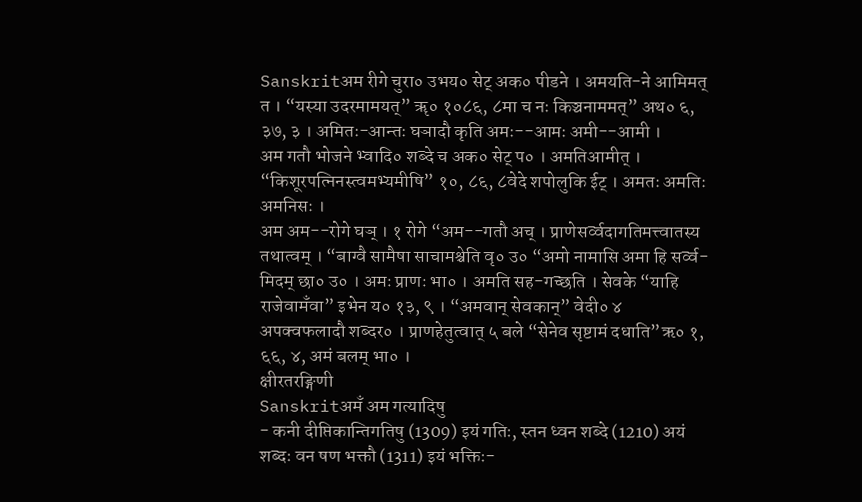Sanskritअम रीगे चुरा० उभय० सेट् अक० पीडने । अमयति-ने आमिमत् त । “यस्या उदरमामयत्” ॠ० १०८६, ८मा च नः किञ्चनाममत्” अथ० ६, ३७, ३ । अमितः-आन्तः घञादौ कृति अमः--आमः अमी--आमी ।
अम गतौ भोजने भ्वादि० शब्दे च अक० सेट् प० । अमतिआमीत् । “किशूरपत्निनस्त्वमभ्यमीषि” १०, ८६, ८वेदे शपोलुकि ईट् । अमतः अमतिः अमनिसः ।
अम अम--रोगे घञ् । १ रोगे “अम--गतौ अच् । प्राणेसर्व्वदागतिमत्त्वातस्य तथात्वम् । “बाग्वै सामैषा साचामश्चेति वृ० उ० “अमो नामासि अमा हि सर्व्व-मिदम् छा० उ० । अमः प्राणः भा० । अमति सह-गच्छति । सेवके “याहि राजेवामँवा” इभेन य० १३, ९ । “अमवान् सेवकान्” वेदी० ४ अपक्वफलादौ शब्दर० । प्राणहेतुत्वात् ५ बले “सेनेव सृष्टामं दधाति”ऋ० १, ६६, ४, अमं बलम् भा० ।
क्षीरतरङ्गिणी
Sanskritअमँ अम गत्यादिषु
- कनी दीप्तिकान्तिगतिषु (1309) इयं गतिः, स्तन ध्वन शब्दे (1210) अयं शब्दः वन षण भक्तौ (1311) इयं भक्तिः-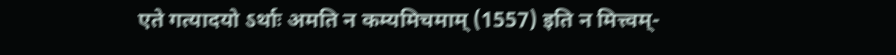एते गत्यादयो ऽर्थाः अमति न कम्यमिचमाम् (1557) इति न मित्त्वम्-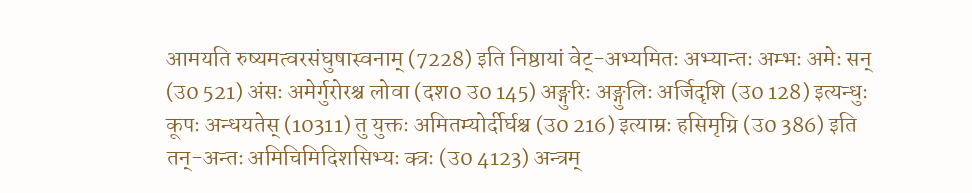आमयति रुष्यमत्वरसंघुषास्वनाम् (7228) इति निष्ठायां वेट्-अभ्यमितः अभ्यान्तः अम्भः अमेः सन् (उ0 521) अंसः अमेर्गुरोरश्च लोवा (दश0 उ0 145) अङ्गुरिः अङ्गुलिः अर्जिदृशि (उ0 128) इत्यन्धुः कूपः अन्धयतेस् (10311) तु युक्तः अमितम्योर्दीर्घश्च (उ0 216) इत्याम्रः हसिमृग्रि (उ0 386) इति तन्-अन्तः अमिचिमिदिशसिभ्यः क्त्रः (उ0 4123) अन्त्रम्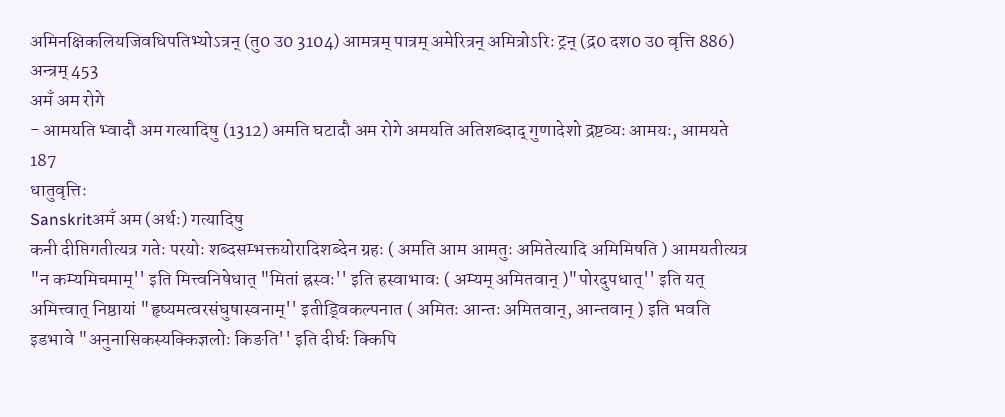अमिनक्षिकलियजिवधिपतिभ्योऽत्रन् (तु0 उ0 3104) आमत्रम् पात्रम् अमेरित्रन् अमित्रोऽरिः ट्रन् (द्र0 दश0 उ0 वृत्ति 886) अन्त्रम् 453
अमँ अम रोगे
- आमयति भ्वादौ अम गत्यादिषु (1312) अमति घटादौ अम रोगे अमयति अतिशब्दाद् गुणादेशो द्रष्टव्यः आमयः, आमयते 187
धातुवृत्तिः
Sanskritअमँ अम (अर्थः) गत्यादिषु
कनी दीप्तिगतीत्यत्र गतेः परयोः शब्दसम्भक्तयोरादिशब्देन ग्रहः ( अमति आम आमतुः अमितेत्यादि अमिमिषति ) आमयतीत्यत्र "न कम्यमिचमाम्'' इति मित्त्वनिषेधात् "मितां ह्रस्वः'' इति हस्वाभावः ( अम्यम् अमितवान् )"पोरदुपधात्'' इति यत् अमित्त्वात् निष्ठायां "हृष्यमत्वरसंघुषास्वनाम्'' इतीड्विकल्पनात ( अमितः आन्तः अमितवान्, आन्तवान् ) इति भवति इडभावे "अनुनासिकस्यक्किज्ञलोः किङति'' इति दीर्घः क्किपि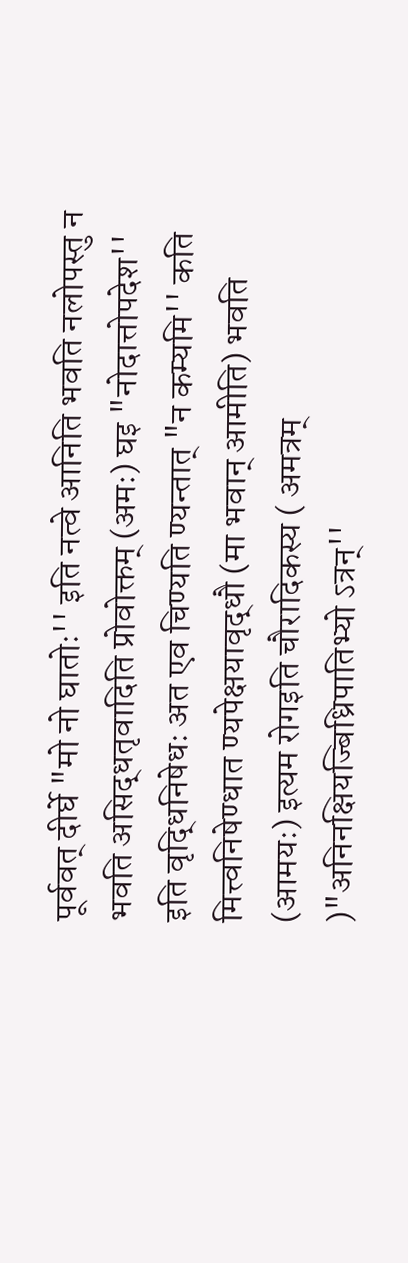पूर्ववत् दीर्घे "मो नो घातोः'' इति नत्वे आनिति भवति नलोपस्तु न भवति असिद्धतृवादिति प्रोवोक्तम् (अमः) घइ "नोदात्तोपदेश'' इति वृद्धिनिषेधः अत एव चिण्यति ण्यन्तात् "न कम्यमि'' कति मित्त्वनिषेण्धात ण्यपेक्षयावृद्धौ (मा भवान् आमीति) भवति (आमयः) इत्यम रोगइति चौरादिकस्य ( अमत्रम् )"अनिनक्षियज्बिध्रिपातिभ्यो ऽत्रन्''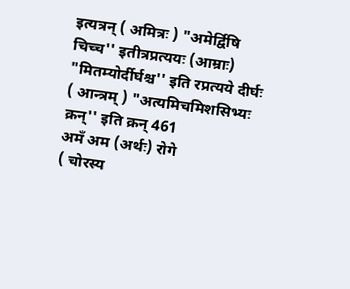इत्यत्रन् ( अमित्रः ) "अमेर्द्विषि चिच्च'' इतीत्रप्रत्ययः (आम्राः) "मितम्योर्दीर्घश्च'' इति रप्रत्यये दीर्घः ( आन्त्रम् ) "अत्यमिचमिशसिभ्यः क्रन्'' इति क्रन् 461
अमँ अम (अर्थः) रोगे
( चोरस्य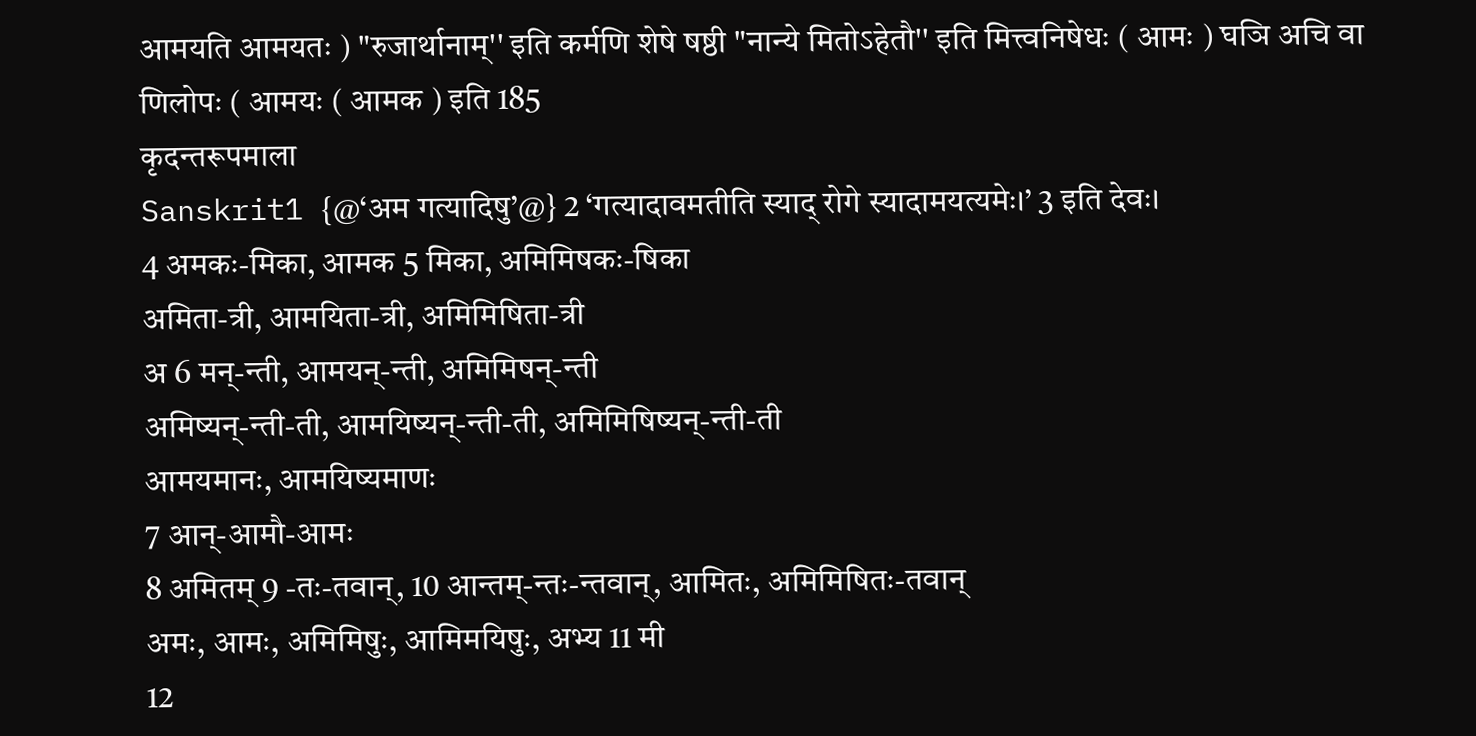आमयति आमयतः ) "रुजार्थानाम्'' इति कर्मणि शेषे षष्ठी "नान्ये मितोऽहेतौ'' इति मित्त्वनिषेधः ( आमः ) घञि अचि वा णिलोपः ( आमयः ( आमक ) इति 185
कृदन्तरूपमाला
Sanskrit1 {@‘अम गत्यादिषु’@} 2 ‘गत्यादावमतीति स्याद् रोगे स्यादामयत्यमेः।’ 3 इति देवः।
4 अमकः-मिका, आमक 5 मिका, अमिमिषकः-षिका
अमिता-त्री, आमयिता-त्री, अमिमिषिता-त्री
अ 6 मन्-न्ती, आमयन्-न्ती, अमिमिषन्-न्ती
अमिष्यन्-न्ती-ती, आमयिष्यन्-न्ती-ती, अमिमिषिष्यन्-न्ती-ती
आमयमानः, आमयिष्यमाणः
7 आन्-आमौ-आमः
8 अमितम् 9 -तः-तवान्, 10 आन्तम्-न्तः-न्तवान्, आमितः, अमिमिषितः-तवान्
अमः, आमः, अमिमिषुः, आमिमयिषुः, अभ्य 11 मी
12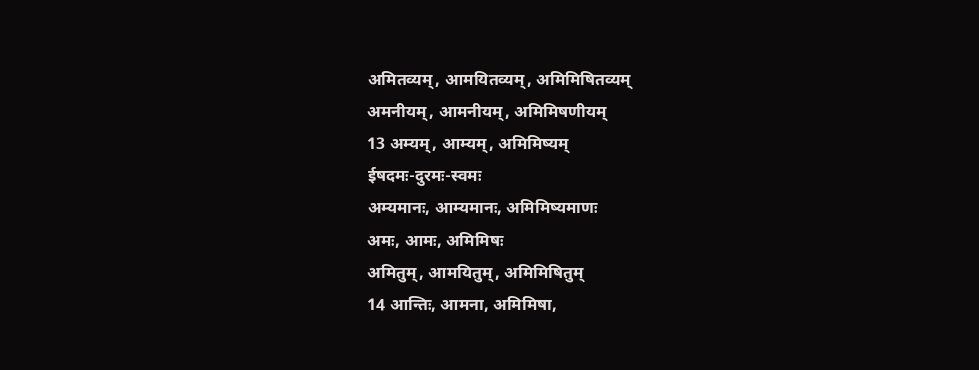अमितव्यम्, आमयितव्यम्, अमिमिषितव्यम्
अमनीयम्, आमनीयम्, अमिमिषणीयम्
13 अम्यम्, आम्यम्, अमिमिष्यम्
ईषदमः-दुरमः-स्वमः
अम्यमानः, आम्यमानः, अमिमिष्यमाणः
अमः, आमः, अमिमिषः
अमितुम्, आमयितुम्, अमिमिषितुम्
14 आन्तिः, आमना, अमिमिषा,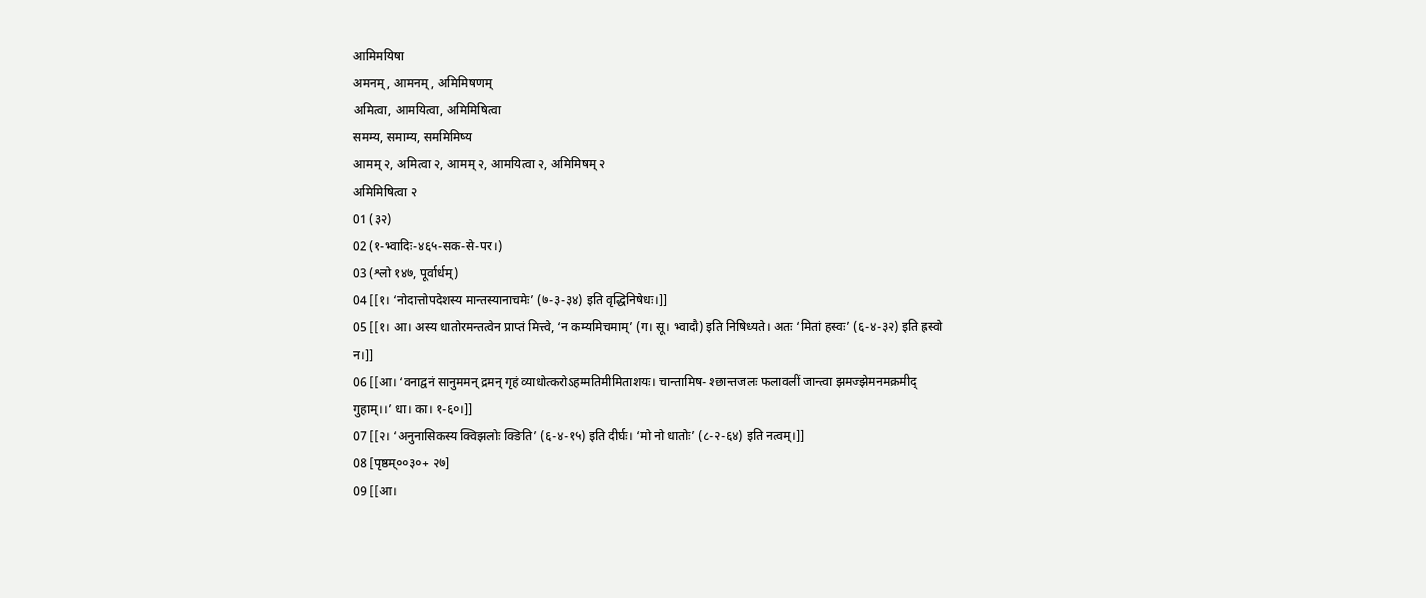आमिमयिषा
अमनम्, आमनम्, अमिमिषणम्
अमित्वा, आमयित्वा, अमिमिषित्वा
समम्य, समाम्य, सममिमिष्य
आमम् २, अमित्वा २, आमम् २, आमयित्वा २, अमिमिषम् २
अमिमिषित्वा २
01 (३२)
02 (१-भ्वादिः-४६५-सक-से-पर।)
03 (श्लो १४७, पूर्वार्धम्)
04 [[१। ‘नोदात्तोपदेशस्य मान्तस्यानाचमेः’ (७-३-३४) इति वृद्धिनिषेधः।]]
05 [[१। आ। अस्य धातोरमन्तत्वेन प्राप्तं मित्त्वे, ‘न कम्यमिचमाम्’ (ग। सू। भ्वादौ) इति निषिध्यते। अतः ‘मितां हस्वः’ (६-४-३२) इति ह्रस्वो न।]]
06 [[आ। ‘वनाद्वनं सानुममन् द्रमन् गृहं व्याधोत्करोऽहम्मतिमीमिताशयः। चान्तामिष- श्छान्तजलः फलावलीं जान्त्वा झमज्झेमनमक्रमीद् गुहाम्।।’ धा। का। १-६०।]]
07 [[२। ‘अनुनासिकस्य क्विझलोः क्ङिति’ (६-४-१५) इति दीर्घः। ‘मो नो धातोः’ (८-२-६४) इति नत्वम्।]]
08 [पृष्ठम्००३०+ २७]
09 [[आ।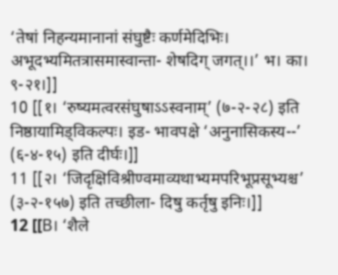‘तेषां निहन्यमानानां संघुष्टैः कर्णमेदिभिः। अभूदभ्यमितत्रासमास्वान्ता- शेषदिग् जगत्।।’ भ। का। ९-२१।]]
10 [[१। ‘रुष्यमत्वरसंघुषाऽऽस्वनाम्’ (७-२-२८) इति निष्ठायामिड्विकल्पः। इड- भावपक्षे ‘अनुनासिकस्य--’ (६-४-१५) इति दीर्घः।]]
11 [[२। ‘जिदृक्षिविश्रीण्वमाव्यथाभ्यमपरिभूप्रसूभ्यश्च’ (३-२-१५७) इति तच्छीला- दिषु कर्तृषु इनिः।]]
12 [[B। ‘शैले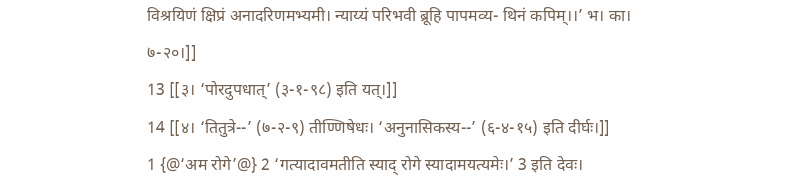विश्रयिणं क्षिप्रं अनादरिणमभ्यमी। न्याय्यं परिभवी ब्रूहि पापमव्य- थिनं कपिम्।।’ भ। का। ७-२०।]]
13 [[३। ‘पोरदुपधात्’ (३-१-९८) इति यत्।]]
14 [[४। ‘तितुत्रे--’ (७-२-९) तीण्णिषेधः। ‘अनुनासिकस्य--’ (६-४-१५) इति दीर्घः।]]
1 {@‘अम रोगे’@} 2 ‘गत्यादावमतीति स्याद् रोगे स्यादामयत्यमेः।’ 3 इति देवः।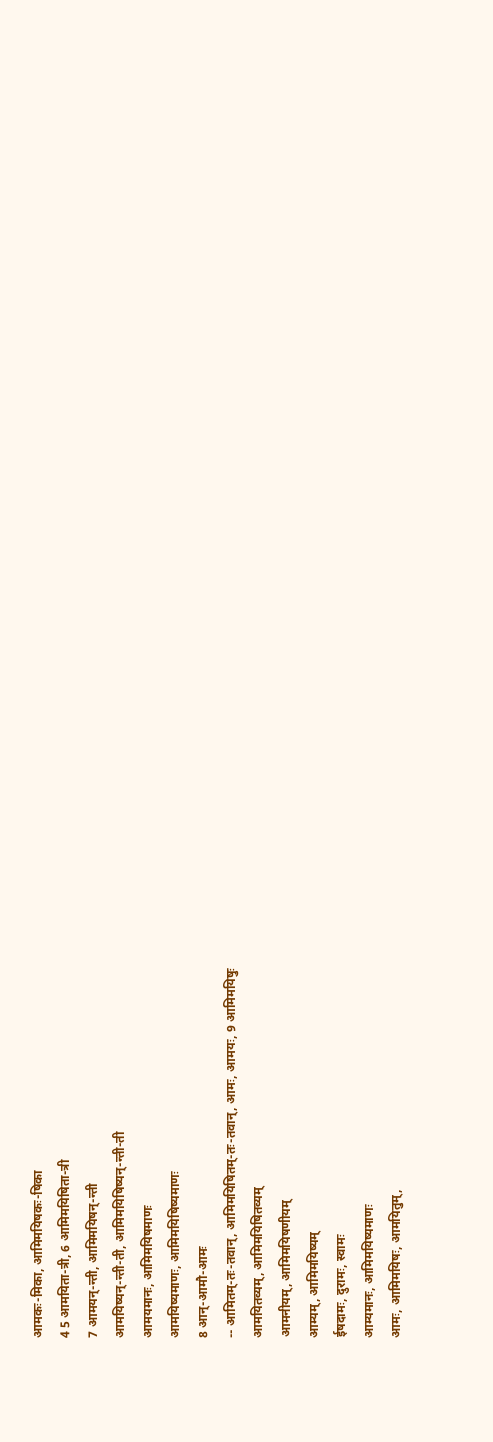आमकः-मिका, आमिमयिषकः-षिका
4 5 आमयिता-त्री, 6 आमिमयिषिता-त्री
7 आमयन्-न्ती, आमिमयिषन्-न्ती
आमयिष्यन्-न्ती-ती, आमिमयिषिष्यन्-न्ती-ती
आमयमानः, आमिमयिषमाणः
आमयिष्यमाणः, आमिमयिषिष्यमाणः
8 आन्-आमौ-आमः
-- आमितम्-तः-तवान्, आमिमयिषितम्-तः-तवान्, आमः, आमयः, 9 आमिमयिषुः
आमयितव्यम्, आमिमयिषितव्यम्
आमनीयम्, आमिमयिषणीयम्
आम्यम्, आमिमयिष्यम्
ईषदामः, दुरामः, स्वामः
आम्यमानः, आमिमयिष्यमाणः
आमः, आमिमयिषः, आमयितुम्,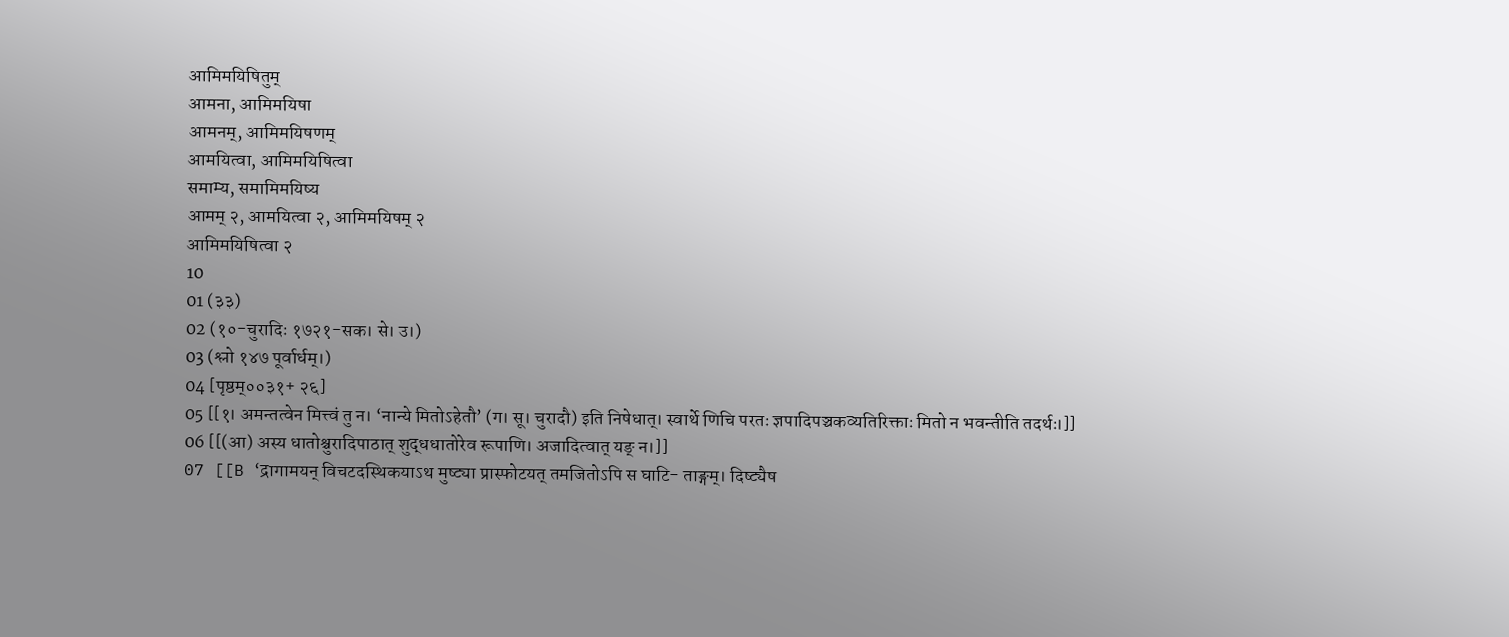आमिमयिषितुम्
आमना, आमिमयिषा
आमनम्, आमिमयिषणम्
आमयित्वा, आमिमयिषित्वा
समाम्य, समामिमयिष्य
आमम् २, आमयित्वा २, आमिमयिषम् २
आमिमयिषित्वा २
10
01 (३३)
02 (१०-चुरादिः १७२१-सक। से। उ।)
03 (श्लो १४७ पूर्वार्धम्।)
04 [पृष्ठम्००३१+ २६]
05 [[१। अमन्तत्वेन मित्त्वं तु न। ‘नान्ये मितोऽहेतौ’ (ग। सू। चुरादौ) इति निषेधात्। स्वार्थे णिचि परतः ज्ञपादिपञ्चकव्यतिरिक्ताः मितो न भवन्तीति तदर्थः।]]
06 [[(आ) अस्य धातोश्चुरादिपाठात् शुद्धधातोरेव रूपाणि। अजादित्वात् यङ् न।]]
07 [[B ‘द्रागामयन् विचटदस्थिकयाऽथ मुष्ट्या प्रास्फोटयत् तमजितोऽपि स घाटि- ताङ्गम्। दिष्ट्यैष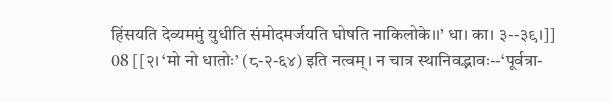हिंसयति देव्यममुं युधीति संमोदमर्जयति घोषति नाकिलोके।।’ धा। का। ३--३९।]]
08 [[२। ‘मो नो धातोः’ (८-२-६४) इति नत्वम्। न चात्र स्थानिवद्भावः--‘पूर्वत्रा-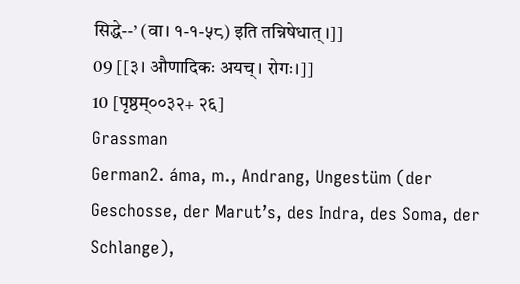सिद्धे--’ (वा। १-१-५८) इति तन्निषेधात्।]]
09 [[३। औणादिकः अयच्। रोगः।]]
10 [पृष्ठम्००३२+ २६]
Grassman
German2. áma, m., Andrang, Ungestüm (der Geschosse, der Marutʼs, des Indra, des Soma, der Schlange),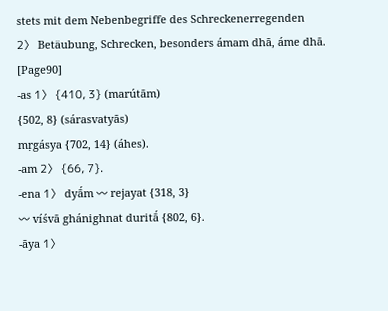stets mit dem Nebenbegriffe des Schreckenerregenden
2〉 Betäubung, Schrecken, besonders ámam dhā, áme dhā. [Page90]
-as 1〉 {410, 3} (marútām)
{502, 8} (sárasvatyās)
mṛgásya {702, 14} (áhes).
-am 2〉 {66, 7}.
-ena 1〉 dyā́m 〰 rejayat {318, 3}
〰 víśvā ghánighnat duritā́ {802, 6}.
-āya 1〉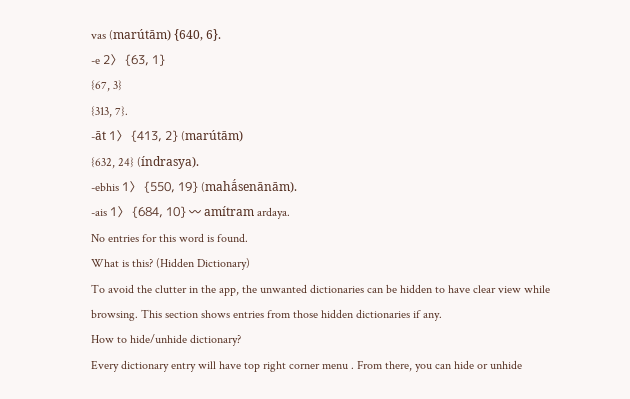vas (marútām) {640, 6}.
-e 2〉 {63, 1}
{67, 3}
{313, 7}.
-āt 1〉 {413, 2} (marútām)
{632, 24} (índrasya).
-ebhis 1〉 {550, 19} (mahā́senānām).
-ais 1〉 {684, 10} 〰 amítram ardaya.
No entries for this word is found.
What is this? (Hidden Dictionary)
To avoid the clutter in the app, the unwanted dictionaries can be hidden to have clear view while browsing. This section shows entries from those hidden dictionaries if any.
How to hide/unhide dictionary?
Every dictionary entry will have top right corner menu . From there, you can hide or unhide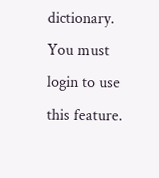dictionary. You must login to use this feature.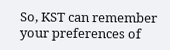So, KST can remember your preferences of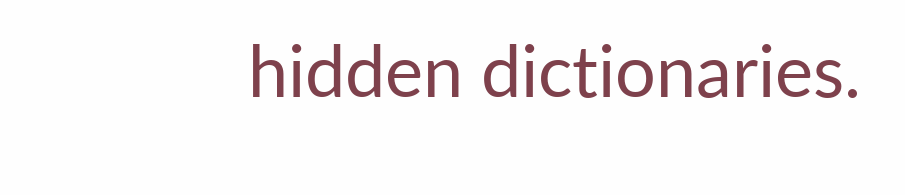hidden dictionaries.